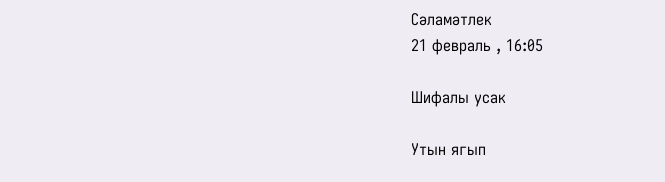Сәламәтлек
21 февраль , 16:05

Шифалы усак

Утын ягып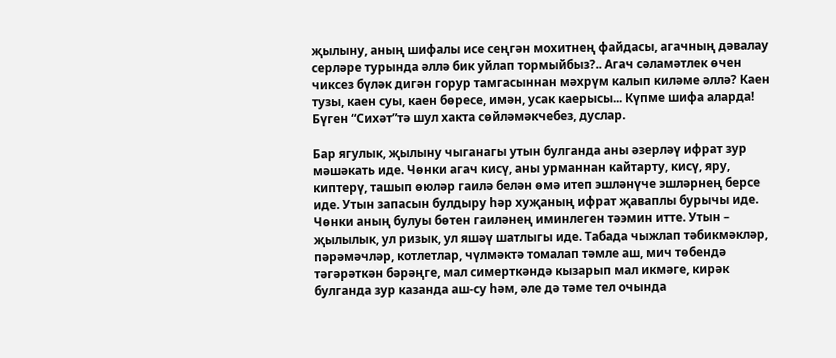җылыну, аның шифалы исе сеңгән мохитнең файдасы, агачның дәвалау серләре турында әллә бик уйлап тормыйбыз?.. Агач сәламәтлек өчен чиксез бүләк дигән горур тамгасыннан мәхрүм калып киләме әллә? Каен тузы, каен суы, каен бөресе, имән, усак каерысы... Күпме шифа аларда! Бүген “Сихәт”тә шул хакта сөйләмәкчебез, дуслар.

Бар ягулык, җылыну чыганагы утын булганда аны әзерләү ифрат зур мәшәкать иде. Чөнки агач кисү, аны урманнан кайтарту, кисү, яру, киптерү, ташып өюләр гаилә белән өмә итеп эшләнүче эшләрнең берсе иде. Утын запасын булдыру һәр хуҗаның ифрат җаваплы бурычы иде. Чөнки аның булуы бөтен гаиләнең иминлеген тәэмин итте. Утын – җылылык, ул ризык, ул яшәү шатлыгы иде. Табада чыжлап тәбикмәкләр, пәрәмәчләр, котлетлар, чүлмәктә томалап тәмле аш, мич төбендә тәгәрәткән бәрәңге, мал симерткәндә кызарып мал икмәге, кирәк булганда зур казанда аш-су һәм, әле дә тәме тел очында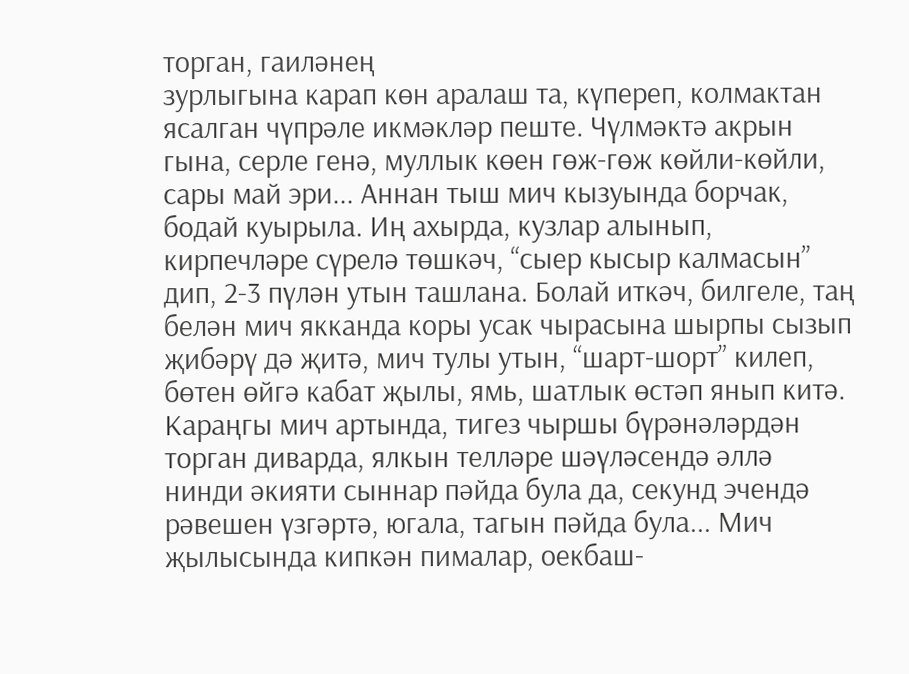торган, гаиләнең
зурлыгына карап көн аралаш та, күпереп, колмактан ясалган чүпрәле икмәкләр пеште. Чүлмәктә акрын гына, серле генә, муллык көен гөж-гөж көйли-көйли, сары май эри... Аннан тыш мич кызуында борчак, бодай куырыла. Иң ахырда, кузлар алынып, кирпечләре сүрелә төшкәч, “сыер кысыр калмасын” дип, 2-3 пүлән утын ташлана. Болай иткәч, билгеле, таң белән мич якканда коры усак чырасына шырпы сызып җибәрү дә җитә, мич тулы утын, “шарт-шорт” килеп, бөтен өйгә кабат җылы, ямь, шатлык өстәп янып китә. Караңгы мич артында, тигез чыршы бүрәнәләрдән торган диварда, ялкын телләре шәүләсендә әллә нинди әкияти сыннар пәйда була да, секунд эчендә рәвешен үзгәртә, югала, тагын пәйда була... Мич җылысында кипкән пималар, оекбаш-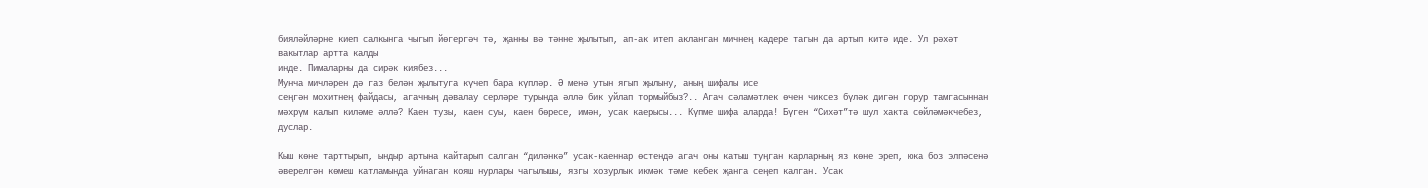бияләйләрне киеп салкынга чыгып йөгергәч тә, җанны вә тәнне җылытып, ап-ак итеп акланган мичнең кадере тагын да артып китә иде. Ул рәхәт вакытлар артта калды
инде. Пималарны да сирәк киябез...
Мунча мичләрен дә газ белән җылытуга күчеп бара күпләр. Ә менә утын ягып җылыну, аның шифалы исе
сеңгән мохитнең файдасы, агачның дәвалау серләре турында әллә бик уйлап тормыйбыз?.. Агач сәламәтлек өчен чиксез бүләк дигән горур тамгасыннан мәхрүм калып киләме әллә? Каен тузы, каен суы, каен бөресе, имән, усак каерысы... Күпме шифа аларда! Бүген “Сихәт”тә шул хакта сөйләмәкчебез, дуслар.

Кыш көне тарттырып, ындыр артына кайтарып салган “диләнкә” усак-каеннар өстендә агач оны катыш туңган карларның яз көне эреп, юка боз элпәсенә әверелгән көмеш катламында уйнаган кояш нурлары чагылышы, язгы хозурлык икмәк тәме кебек җанга сеңеп калган. Усак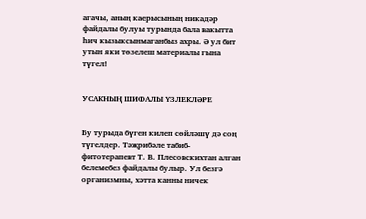агачы, аның каерысының никадәр файдалы булуы турында бала вакытта һич кызыксынмаганбыз ахры. Ә ул бит утын яки төзелеш материалы гына түгел!


УСАКНЫҢ ШИФАЛЫ ҮЗЛЕКЛӘРЕ


Бу турыда бүген килеп сөйләшү дә соң түгелдер. Тәҗрибәле табиб-фитотерапевт Т. В. Плесовскихтан алган белемебез файдалы булыр. Ул безгә организмны, хәтта канны ничек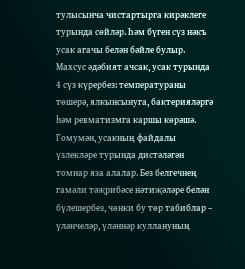тулысынча чистартырга кирәклеге турында сөйләр. Һәм бүген сүз нәкъ усак агачы белән бәйле булыр.
Махсус әдәбият ачсак, усак турында 4 сүз күрербез: температураны төшерә, ялкынсынуга, бактерияләргә һәм ревматизмга каршы көрәшә. Гомумән, усакның файдалы үзлекләре турында дистәләгән томнар яза алалар. Без белгечнең гамәли тәҗрибәсе нәтиҗәләре белән бүлешербез, чөнки бу төр табиблар – үләнчеләр, үләннәр куллануның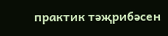практик тәҗрибәсен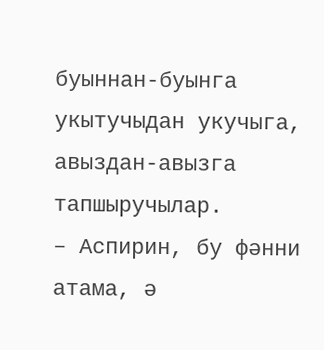буыннан-буынга укытучыдан укучыга, авыздан-авызга тапшыручылар.
– Аспирин, бу фәнни атама, ә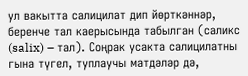ул вакытта салицилат дип йөрткәннәр, беренче тал каерысында табылган (саликс (salix) – тал). Соңрак усакта салицилатны гына түгел, туплаучы матдәләр дә,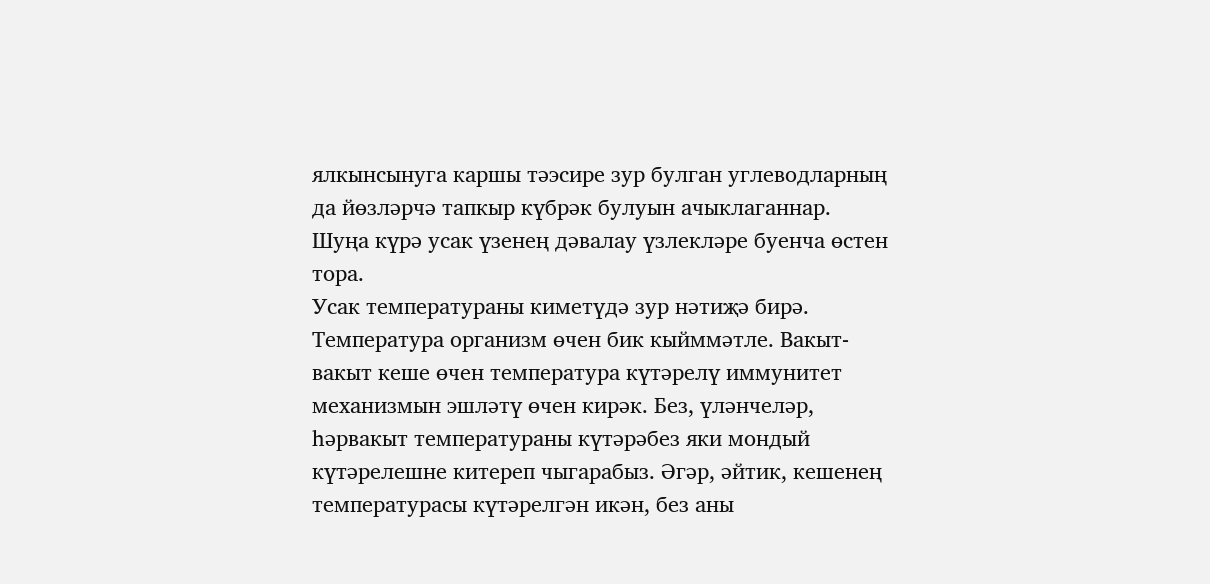ялкынсынуга каршы тәэсире зур булган углеводларның да йөзләрчә тапкыр күбрәк булуын ачыклаганнар. Шуңа күрә усак үзенең дәвалау үзлекләре буенча өстен тора.
Усак температураны киметүдә зур нәтиҗә бирә. Температура организм өчен бик кыйммәтле. Вакыт-вакыт кеше өчен температура күтәрелү иммунитет механизмын эшләтү өчен кирәк. Без, үләнчеләр, һәрвакыт температураны күтәрәбез яки мондый күтәрелешне китереп чыгарабыз. Әгәр, әйтик, кешенең температурасы күтәрелгән икән, без аны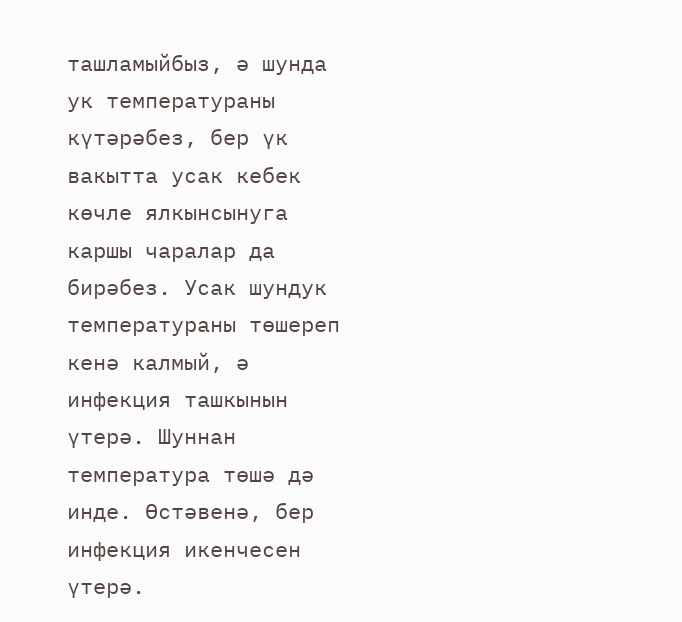ташламыйбыз, ә шунда ук температураны күтәрәбез, бер үк вакытта усак кебек көчле ялкынсынуга каршы чаралар да бирәбез. Усак шундук температураны төшереп
кенә калмый, ә инфекция ташкынын үтерә. Шуннан температура төшә дә инде. Өстәвенә, бер инфекция икенчесен үтерә.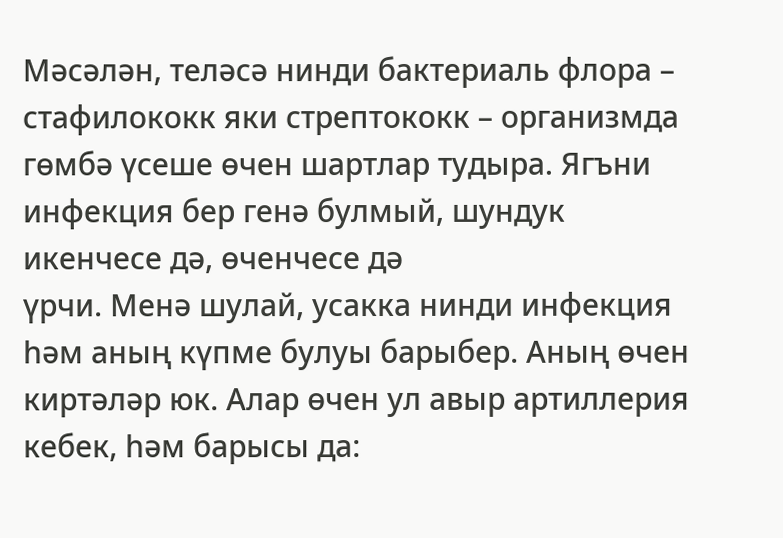Мәсәлән, теләсә нинди бактериаль флора – стафилококк яки стрептококк – организмда гөмбә үсеше өчен шартлар тудыра. Ягъни инфекция бер генә булмый, шундук икенчесе дә, өченчесе дә
үрчи. Менә шулай, усакка нинди инфекция һәм аның күпме булуы барыбер. Аның өчен киртәләр юк. Алар өчен ул авыр артиллерия кебек, һәм барысы да: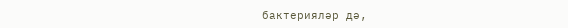бактерияләр дә,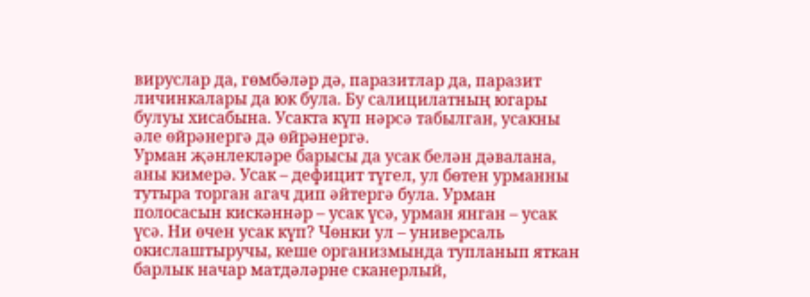вируслар да, гөмбәләр дә, паразитлар да, паразит личинкалары да юк була. Бу салицилатның югары булуы хисабына. Усакта күп нәрсә табылган, усакны әле өйрәнергә дә өйрәнергә.
Урман җәнлекләре барысы да усак белән дәвалана, аны кимерә. Усак – дефицит түгел, ул бөтен урманны тутыра торган агач дип әйтергә була. Урман полосасын кискәннәр – усак үсә, урман янган – усак үсә. Ни өчен усак күп? Чөнки ул – универсаль окислаштыручы, кеше организмында тупланып яткан барлык начар матдәләрне сканерлый,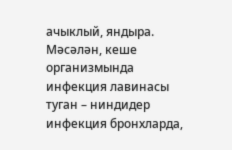ачыклый, яндыра. Мәсәлән, кеше организмында инфекция лавинасы туган – ниндидер инфекция бронхларда,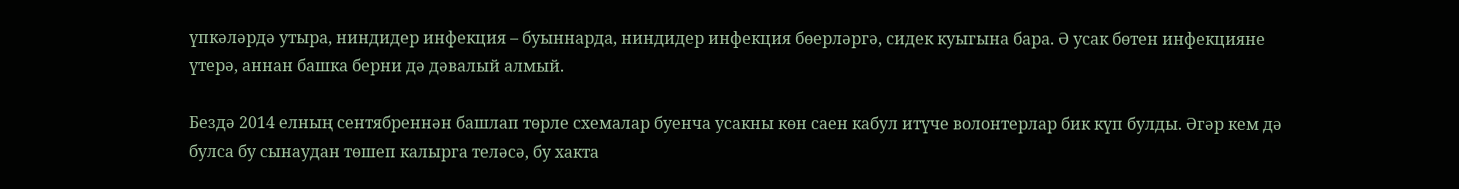үпкәләрдә утыра, ниндидер инфекция – буыннарда, ниндидер инфекция бөерләргә, сидек куыгына бара. Ә усак бөтен инфекцияне үтерә, аннан башка берни дә дәвалый алмый.

Бездә 2014 елның сентябреннән башлап төрле схемалар буенча усакны көн саен кабул итүче волонтерлар бик күп булды. Әгәр кем дә булса бу сынаудан төшеп калырга теләсә, бу хакта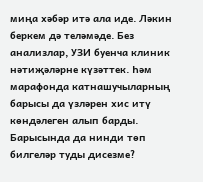миңа хәбәр итә ала иде. Ләкин беркем дә теләмәде. Без анализлар, УЗИ буенча клиник нәтиҗәләрне күзәттек. Һәм марафонда катнашучыларның барысы да үзләрен хис итү көндәлеген алып барды. Барысында да нинди төп билгеләр туды дисезме?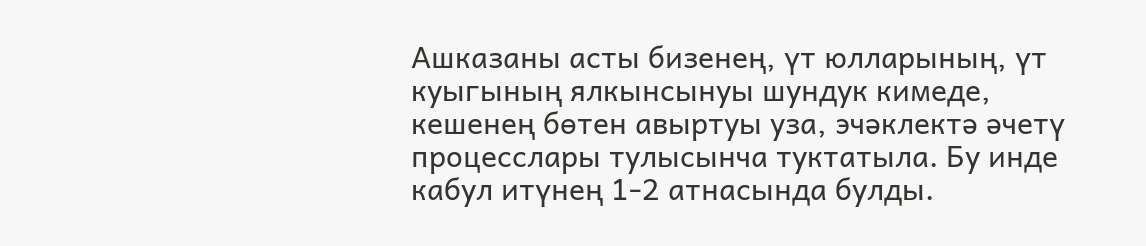Ашказаны асты бизенең, үт юлларының, үт куыгының ялкынсынуы шундук кимеде, кешенең бөтен авыртуы уза, эчәклектә әчетү процесслары тулысынча туктатыла. Бу инде кабул итүнең 1-2 атнасында булды.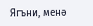Ягъни, менә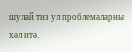шулай тиз ул проблемаларны хәл итә.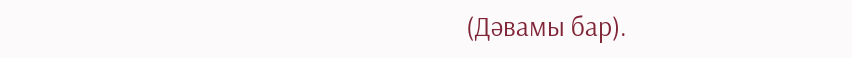(Дәвамы бар).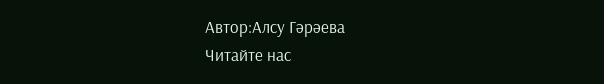Автор:Алсу Гәрәева
Читайте нас